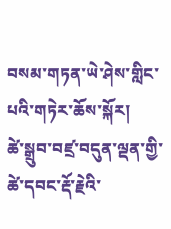བསམ་གཏན་ཡེ་ཤེས་གླིང་པའི་གཏེར་ཆོས་སྐོར།
ཚེ་སྒྲུབ་བཛྲ་བདུན་ལྡན་གྱི་ཚེ་དབང་རྡོ་རྗེའི་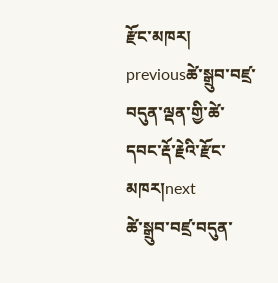རྫོང་མཁར།
previousཚེ་སྒྲུབ་བཛྲ་བདུན་ལྡན་གྱི་ཚེ་དབང་རྡོ་རྗེའི་རྫོང་མཁར།next
ཚེ་སྒྲུབ་བཛྲ་བདུན་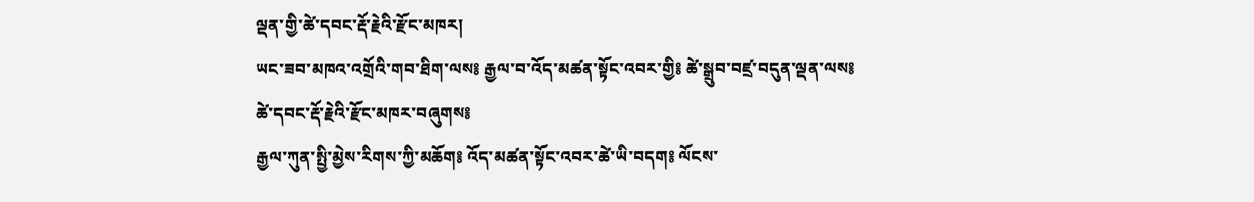ལྡན་གྱི་ཚེ་དབང་རྡོ་རྗེའི་རྫོང་མཁར།
ཡང་ཟབ་མཁའ་འགྲོའི་གབ་ཐིག་ལས༔ རྒྱལ་བ་འོད་མཚན་སྟོང་འབར་གྱི༔ ཚེ་སྒྲུབ་བཛྲ་བདུན་ལྡན་ལས༔ ཚེ་དབང་རྡོ་རྗེའི་རྫོང་མཁར་བཞུགས༔
རྒྱལ་ཀུན་སྤྱི་མྱེས་རིགས་ཀྱི་མཆོག༔ འོད་མཚན་སྟོང་འབར་ཚེ་ཡི་བདག༔ ལོངས་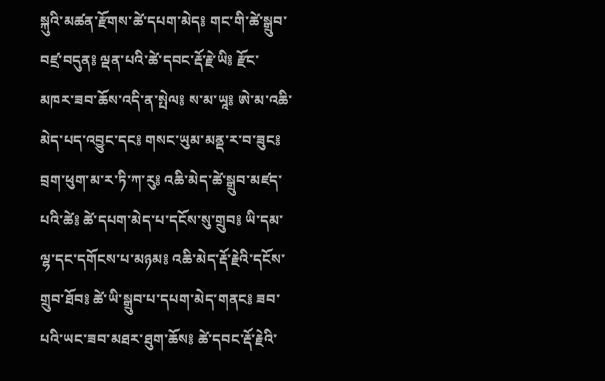སྐུའི་མཚན་རྫོགས་ཚེ་དཔག་མེད༔ གང་གི་ཚེ་སྒྲུབ་བཛྲ་བདུན༔ ལྡན་པའི་ཚེ་དབང་རྡོ་རྗེ་ཡི༔ རྫོང་མཁར་ཟབ་ཆོས་འདི་ན་སྤེལ༔ ས་མ་ཡཱ༔ ཨེ་མ་འཆི་མེད་པད་འབྱུང་དང༔ གསང་ཡུམ་མནྡ་ར་བ་ཟུང༔ བྲག་ཕུག་མ་ར་ཏི་ཀ་རུ༔ འཆི་མེད་ཚེ་སྒྲུབ་མཛད་པའི་ཚེ༔ ཚེ་དཔག་མེད་པ་དངོས་སུ་གྲུབ༔ ཡི་དམ་ལྷ་དང་དགོངས་པ་མཉམ༔ འཆི་མེད་རྡོ་རྗེའི་དངོས་གྲུབ་ཐོབ༔ ཚེ་ཡི་སྒྲུབ་པ་དཔག་མེད་གནང༔ ཟབ་པའི་ཡང་ཟབ་མཐར་ཐུག་ཆོས༔ ཚེ་དབང་རྡོ་རྗེའི་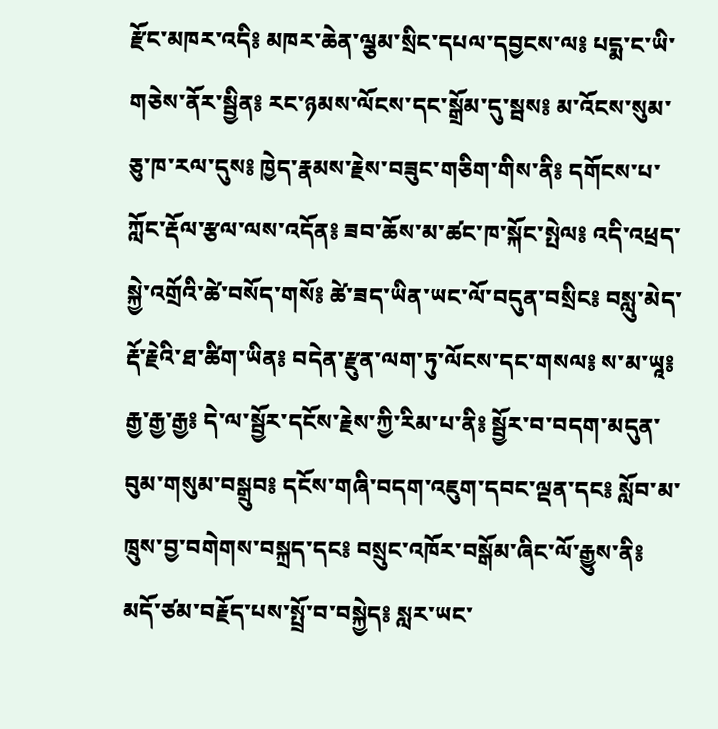རྫོང་མཁར་འདི༔ མཁར་ཆེན་ལྕམ་སྲིང་དཔལ་དབྱངས་ལ༔ པདྨ་ང་ཡི་གཅེས་ནོར་སྦྱིན༔ རང་ཉམས་ལོངས་དང་སྒྲོམ་དུ་སྦས༔ མ་འོངས་སུམ་ཅུ་ཁ་རལ་དུས༔ ཁྱེད་རྣམས་རྗེས་བཟུང་གཅིག་གིས་ནི༔ དགོངས་པ་ཀློང་རྡོལ་རྩལ་ལས་འདོན༔ ཟབ་ཆོས་མ་ཚང་ཁ་སྐོང་སྤེལ༔ འདི་འཕྲད་སྐྱེ་འགྲོའི་ཚེ་བསོད་གསོ༔ ཚེ་ཟད་ཡིན་ཡང་ལོ་བདུན་བསྲིང༔ བསླུ་མེད་རྡོ་རྗེའི་ཐ་ཚིག་ཡིན༔ བདེན་རྫུན་ལག་ཏུ་ལོངས་དང་གསལ༔ ས་མ་ཡཱ༔ རྒྱ་རྒྱ་རྒྱ༔ དེ་ལ་སྦྱོར་དངོས་རྗེས་ཀྱི་རིམ་པ་ནི༔ སྦྱོར་བ་བདག་མདུན་བུམ་གསུམ་བསྒྲུབ༔ དངོས་གཞི་བདག་འཇུག་དབང་ལྡན་དང༔ སློབ་མ་ཁྲུས་བྱ་བགེགས་བསྐྲད་དང༔ བསྲུང་འཁོར་བསྒོམ་ཞིང་ལོ་རྒྱུས་ནི༔ མདོ་ཙམ་བརྗོད་པས་སྤྲོ་བ་བསྐྱེད༔ སླར་ཡང་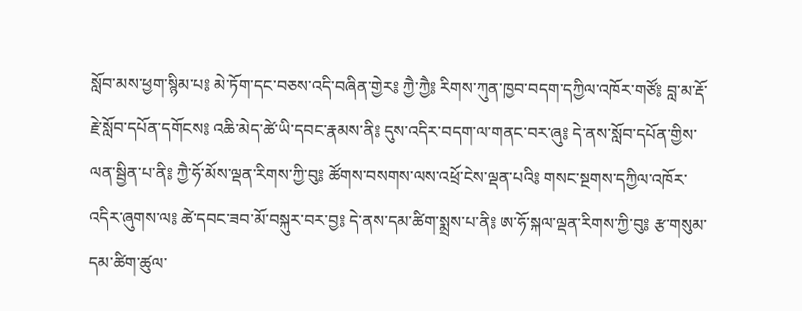སློབ་མས་ཕྱག་སྙིམ་པ༔ མེ་ཏོག་དང་བཅས་འདི་བཞིན་གྱེར༔ ཀྱཻ་ཀྱཻ༔ རིགས་ཀུན་ཁྱབ་བདག་དཀྱིལ་འཁོར་གཙོ༔ བླ་མ་རྡོ་རྗེ་སློབ་དཔོན་དགོངས༔ འཆི་མེད་ཚེ་ཡི་དབང་རྣམས་ནི༔ དུས་འདིར་བདག་ལ་གནང་བར་ཞུ༔ དེ་ནས་སློབ་དཔོན་གྱིས་ལན་སྦྱིན་པ་ནི༔ ཀྱཻ་ཧོ་མོས་ལྡན་རིགས་ཀྱི་བུ༔ ཚོགས་བསགས་ལས་འཕྲོ་ངེས་ལྡན་པའི༔ གསང་སྔགས་དཀྱིལ་འཁོར་འདིར་ཞུགས་ལ༔ ཚེ་དབང་ཟབ་མོ་བསྐུར་བར་བྱ༔ དེ་ནས་དམ་ཚིག་སྨྲས་པ་ནི༔ ཨ་ཧོ་སྐལ་ལྡན་རིགས་ཀྱི་བུ༔ རྩ་གསུམ་དམ་ཚིག་ཚུལ་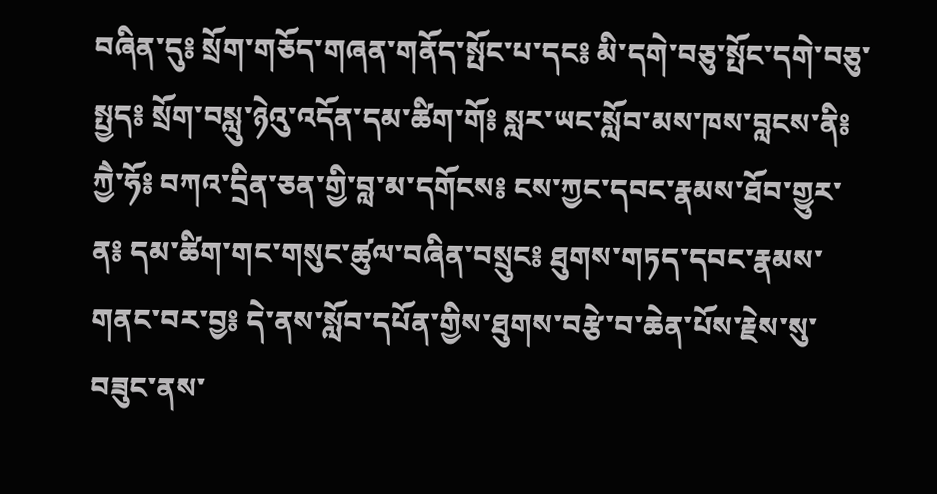བཞིན་དུ༔ སྲོག་གཅོད་གཞན་གནོད་སྤོང་པ་དང༔ མི་དགེ་བཅུ་སྤོང་དགེ་བཅུ་སྤྱད༔ སྲོག་བསླུ་ཉེའུ་འདོན་དམ་ཚིག་གོ༔ སླར་ཡང་སློབ་མས་ཁས་བླངས་ནི༔ ཀྱཻ་ཧོ༔ བཀའ་དྲིན་ཅན་གྱི་བླ་མ་དགོངས༔ ངས་ཀྱང་དབང་རྣམས་ཐོབ་གྱུར་ན༔ དམ་ཚིག་གང་གསུང་ཚུལ་བཞིན་བསྲུང༔ ཐུགས་གཏད་དབང་རྣམས་གནང་བར་བྱ༔ དེ་ནས་སློབ་དཔོན་གྱིས་ཐུགས་བརྩེ་བ་ཆེན་པོས་རྗེས་སུ་བཟུང་ནས་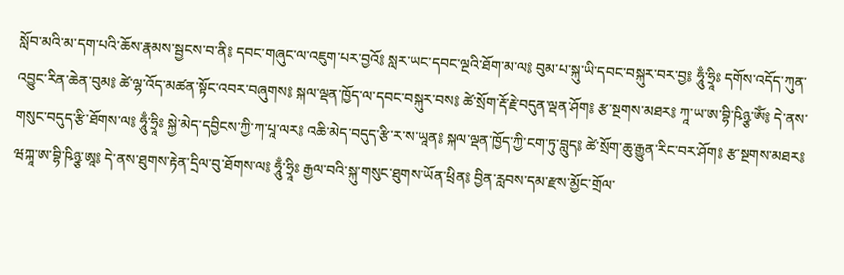སློབ་མའི་མ་དག་པའི་ཆོས་རྣམས་སྦྱངས་བ་ནི༔ དབང་གཞུང་ལ་འཇུག་པར་བྱའོ༔ སླར་ཡང་དབང་ལྔའི་ཐོག་མ་ལ༔ བུམ་པ་སྐུ་ཡི་དབང་བསྐུར་བར་བྱ༔ ཧཱུྃ་ཧྲཱིཿ དགོས་འདོད་ཀུན་འབྱུང་རིན་ཆེན་བུམ༔ ཚེ་ལྷ་འོད་མཚན་སྟོང་འབར་བཞུགས༔ སྐལ་ལྡན་ཁྱོད་ལ་དབང་བསྐུར་བས༔ ཚེ་སྲོག་རྡོ་རྗེ་བདུན་ལྡན་ཤོག༔ རྩ་སྔགས་མཐར༔ ཀཱ་ཡ་ཨ་བྷི་ཥིཉྩ་ཨོཾ༔ དེ་ནས་གསུང་བདུད་རྩི་ཐོགས་ལ༔ ཧཱུྃ་ཧྲཱིཿ སྐྱེ་མེད་དབྱིངས་ཀྱི་ཀ་པཱ་ལར༔ འཆི་མེད་བདུད་རྩི་ར་ས་ཡཱན༔ སྐལ་ལྡན་ཁྱོད་ཀྱི་ངག་ཏུ་བླུད༔ ཚེ་སྲོག་ཆུ་རྒྱུན་རིང་བར་ཤོག༔ རྩ་སྔགས་མཐར༔ ཝཀྐཱ་ཨ་བྷི་ཥིཉྩ་ཨཱ༔ དེ་ནས་ཐུགས་རྟེན་དྲིལ་བུ་ཐོགས་ལ༔ ཧཱུྃ་ཧྲཱིཿ རྒྱལ་བའི་སྐུ་གསུང་ཐུགས་ཡོན་ཕྲིན༔ བྱིན་རླབས་དམ་རྫས་མྱོང་གྲོལ་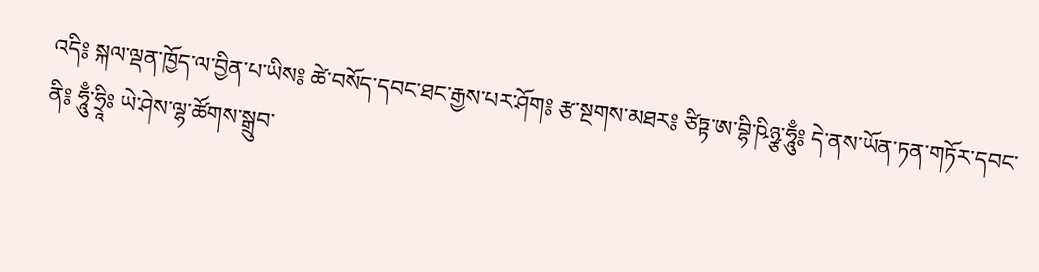འདི༔ སྐལ་ལྡན་ཁྱོད་ལ་བྱིན་པ་ཡིས༔ ཚེ་བསོད་དབང་ཐང་རྒྱས་པར་ཤོག༔ རྩ་སྔགས་མཐར༔ ཙིཏྟ་ཨ་བྷི་ཥིཉྩ་ཧཱུྃ༔ དེ་ནས་ཡོན་ཏན་གཏོར་དབང་ནི༔ ཧཱུྃ་ཧྲཱིཿ ཡེ་ཤེས་ལྷ་ཚོགས་སྒྲུབ་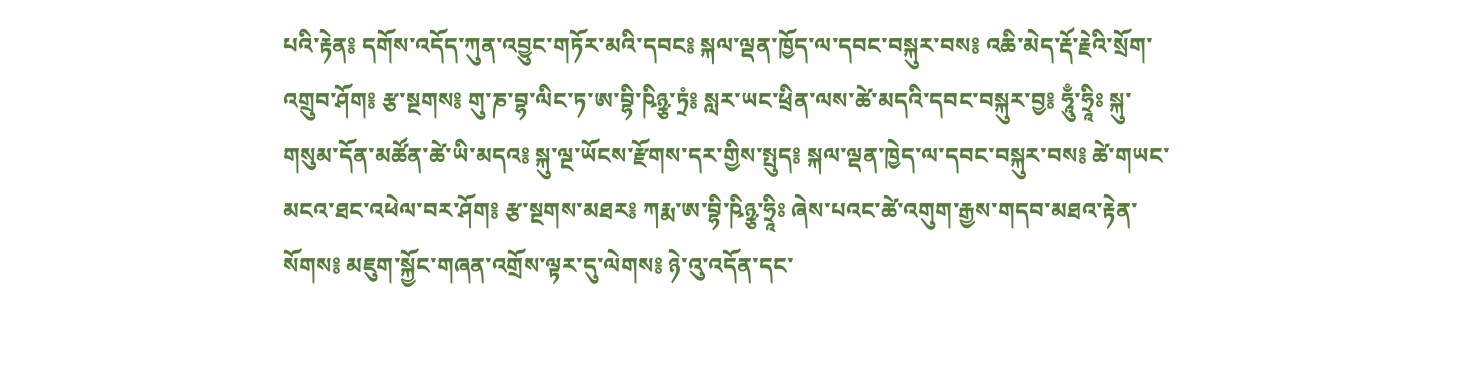པའི་རྟེན༔ དགོས་འདོད་ཀུན་འབྱུང་གཏོར་མའི་དབང༔ སྐལ་ལྡན་ཁྱོད་ལ་དབང་བསྐུར་བས༔ འཆི་མེད་རྡོ་རྗེའི་སྲོག་འགྲུབ་ཤོག༔ རྩ་སྔགས༔ གུ་ཎ་བྷ་ལིང་ཏ་ཨ་བྷི་ཥིཉྩ་ཏྲཾ༔ སླར་ཡང་ཕྲིན་ལས་ཚེ་མདའི་དབང་བསྐུར་བྱ༔ ཧཱུྃ་ཧྲཱིཿ སྐུ་གསུམ་དོན་མཚོན་ཚེ་ཡི་མདའ༔ སྐུ་ལྔ་ཡོངས་རྫོགས་དར་གྱིས་སྤུད༔ སྐལ་ལྡན་ཁྱེད་ལ་དབང་བསྐུར་བས༔ ཚེ་གཡང་མངའ་ཐང་འཕེལ་བར་ཤོག༔ རྩ་སྔགས་མཐར༔ ཀརྨ་ཨ་བྷི་ཥིཉྩ་ཧྲཱིཿ ཞེས་པའང་ཚེ་འགུག་རྒྱས་གདབ་མཐའ་རྟེན་སོགས༔ མཇུག་སྐྱོང་གཞན་འགྲོས་ལྟར་དུ་ལེགས༔ ཉེ་འུ་འདོན་དང་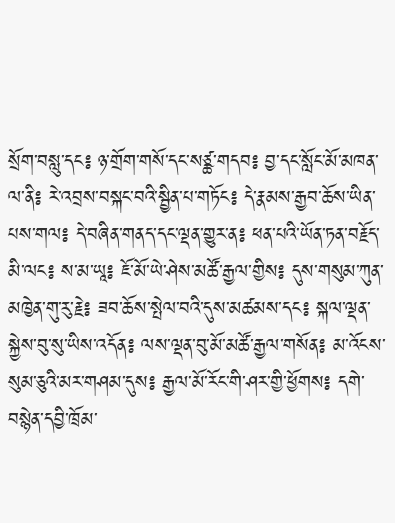སྲོག་བསླུ་དང༔ ཉ་གྲོག་གསོ་དང་སཙྪ་གདབ༔ བྱ་དང་སློང་མོ་མཁན་ལ་ནི༔ རེ་འབྲས་བསྐང་བའི་སྦྱིན་པ་གཏོང༔ དེ་རྣམས་རྒྱབ་ཆོས་ཡིན་པས་གལ༔ དེ་བཞིན་གནད་དང་ལྡན་གྱུར་ན༔ ཕན་པའི་ཡོན་ཏན་བརྗོད་མི་ལང༔ ས་མ་ཡཱ༔ ཇོ་མོ་ཡེ་ཤེས་མཚོ་རྒྱལ་གྱིས༔ དུས་གསུམ་ཀུན་མཁྱེན་གུ་རུ་རྗེ༔ ཟབ་ཆོས་སྤེལ་བའི་དུས་མཚམས་དང༔ སྐལ་ལྡན་སྐྱེས་བུ་སུ་ཡིས་འདོན༔ ལས་ལྡན་བུ་མོ་མཚོ་རྒྱལ་གསོན༔ མ་འོངས་སུམ་ཅུའི་མར་གཤམ་དུས༔ རྒྱལ་མོ་རོང་གི་ཤར་གྱི་ཕྱོགས༔ དགེ་བསྙེན་དབྱི་ཁྲོམ་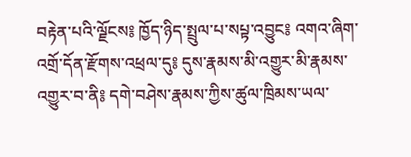བརྟེན་པའི་ལྗོངས༔ ཁྱོད་ཉིད་སྤྲུལ་པ་སཔྟ་འབྱུང༔ འགའ་ཞིག་འགྲོ་དོན་རྫོགས་འཕྲལ་དུ༔ དུས་རྣམས་མི་འགྱུར་མི་རྣམས་འགྱུར་བ་ནི༔ དགེ་བཤེས་རྣམས་ཀྱིས་ཚུལ་ཁྲིམས་ཡལ་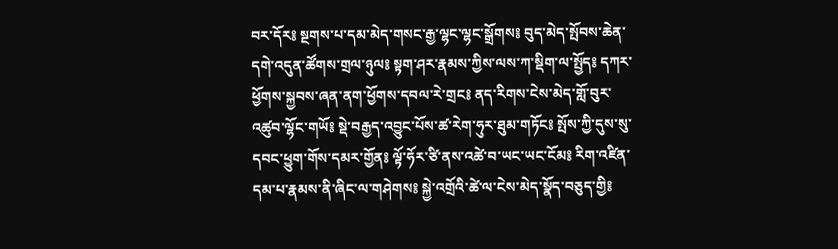བར་དོར༔ སྔགས་པ་དམ་མེད་གསང་རྒྱ་ལྷང་ལྷང་སྒྲོགས༔ བུད་མེད་སྤོབས་ཆེན་དགེ་འདུན་ཚོགས་གྲལ་ཉུལ༔ སྟག་ཤར་རྣམས་ཀྱིས་ལས་ཀ་སྡིག་ལ་སྤྱོད༔ དཀར་ཕྱོགས་སྐྱབས་ཞན་ནག་ཕྱོགས་དབལ་རེ་གྲང༔ ནད་རིགས་ངེས་མེད་གློ་བུར་འཚུབ་ལྷོང་གཡོ༔ སྡེ་བརྒྱད་འབྱུང་པོས་ཚ་རེག་ཧུར་ཐུམ་གཏོང༔ སྤོས་ཀྱི་དུས་སུ་དབང་ཕྱུག་གོས་དམར་གྱོན༔ ལྟོ་ཧོར་ཙི་ནས་འཚེ་བ་ཡང་ཡང་ངོམ༔ རིག་འཛིན་དམ་པ་རྣམས་ནི་ཞིང་ལ་གཤེགས༔ སྐྱེ་འགྲོའི་ཚེ་ལ་ངེས་མེད་སྣོད་བཅུད་གྱི༔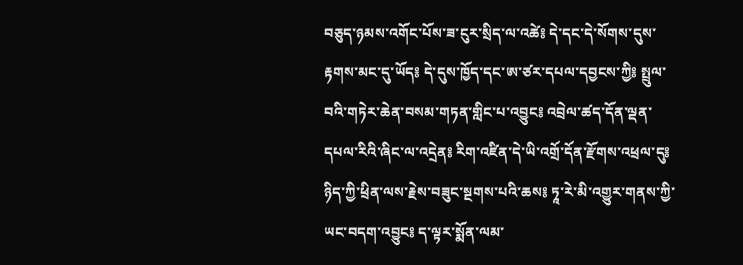བཅུད་ཉམས་འགོང་པོས་ཟ་ངུར་སྲིད་ལ་འཚེ༔ དེ་དང་དེ་སོགས་དུས་རྟགས་མང་དུ་ཡོད༔ དེ་དུས་ཁྱོད་དང་ཨ་ཙར་དཔལ་དབྱངས་ཀྱི༔ སྤྲུལ་བའི་གཏེར་ཆེན་བསམ་གཏན་གླིང་པ་འབྱུང༔ འབྲེལ་ཚད་དོན་ལྡན་དཔལ་རིའི་ཞིང་ལ་འདྲེན༔ རིག་འཛིན་དེ་ཡི་འགྲོ་དོན་རྫོགས་འཕྲལ་དུ༔ ཉིད་ཀྱི་ཕྲིན་ལས་རྗེས་བཟུང་སྔགས་པའི་ཆས༔ ཏཱ་རེ་མི་འགྱུར་གནས་ཀྱི་ཡང་བདག་འབྱུང༔ ད་ལྟར་སྨོན་ལམ་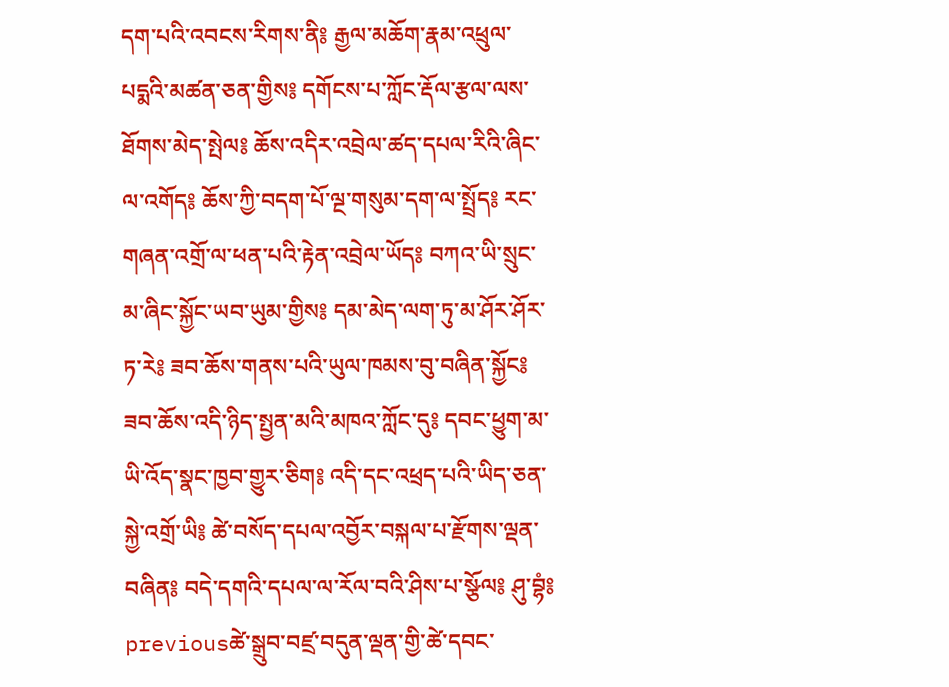དག་པའི་འབངས་རིགས་ནི༔ རྒྱལ་མཆོག་རྣམ་འཕྲུལ་པདྨའི་མཚན་ཅན་གྱིས༔ དགོངས་པ་ཀློང་རྡོལ་རྩལ་ལས་ཐོགས་མེད་སྤེལ༔ ཆོས་འདིར་འབྲེལ་ཚད་དཔལ་རིའི་ཞིང་ལ་འགོད༔ ཆོས་ཀྱི་བདག་པོ་ལྔ་གསུམ་དག་ལ་སྤྲོད༔ རང་གཞན་འགྲོ་ལ་ཕན་པའི་རྟེན་འབྲེལ་ཡོད༔ བཀའ་ཡི་སྲུང་མ་ཞིང་སྐྱོང་ཡབ་ཡུམ་གྱིས༔ དམ་མེད་ལག་ཏུ་མ་ཤོར་ཤོར་ཏ་རེ༔ ཟབ་ཆོས་གནས་པའི་ཡུལ་ཁམས་བུ་བཞིན་སྐྱོང༔ ཟབ་ཆོས་འདི་ཉིད་སྤྱན་མའི་མཁའ་ཀློང་དུ༔ དབང་ཕྱུག་མ་ཡི་འོད་སྣང་ཁྱབ་གྱུར་ཅིག༔ འདི་དང་འཕྲད་པའི་ཡིད་ཅན་སྐྱེ་འགྲོ་ཡི༔ ཚེ་བསོད་དཔལ་འབྱོར་བསྐལ་པ་རྫོགས་ལྡན་བཞིན༔ བདེ་དགའི་དཔལ་ལ་རོལ་བའི་ཤིས་པ་སྩོལ༔ ཤུ་བྷཾ༔
previousཚེ་སྒྲུབ་བཛྲ་བདུན་ལྡན་གྱི་ཚེ་དབང་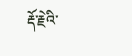རྡོ་རྗེའི་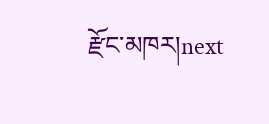རྫོང་མཁར།next